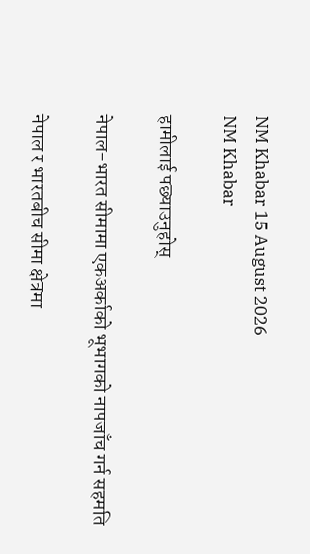NM Khabar 15 August 2026
NM Khabar

हामीलाई पछ्याउनुहोस्

नेपाल-भारत सीमामा एकअर्काको भूभागको नापजाँच गर्न सहमति

नेपाल र भारतबीच सीमा क्षेत्रमा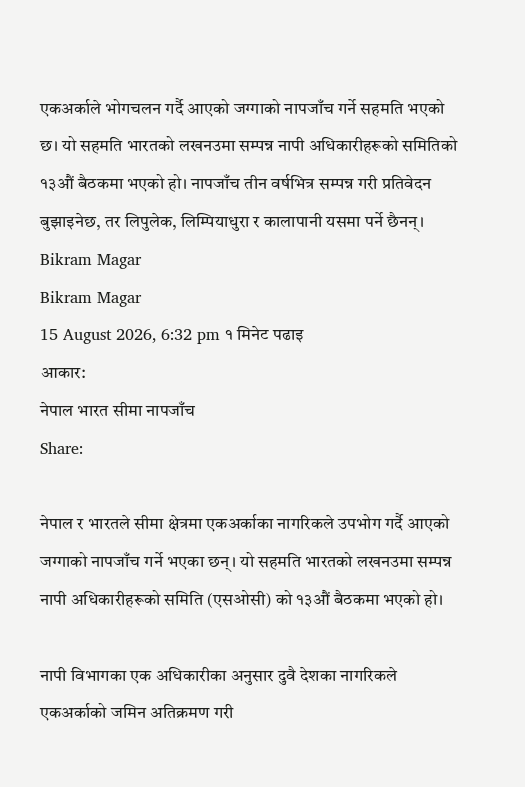एकअर्काले भोगचलन गर्दै आएको जग्गाको नापजाँच गर्ने सहमति भएको छ। यो सहमति भारतको लखनउमा सम्पन्न नापी अधिकारीहरूको समितिको १३औं बैठकमा भएको हो। नापजाँच तीन वर्षभित्र सम्पन्न गरी प्रतिवेदन बुझाइनेछ, तर लिपुलेक, लिम्पियाधुरा र कालापानी यसमा पर्ने छैनन्।
Bikram Magar
Bikram Magar
15 August 2026, 6:32 pm १ मिनेट पढाइ
आकार:
नेपाल भारत सीमा नापजाँच
Share:

नेपाल र भारतले सीमा क्षेत्रमा एकअर्काका नागरिकले उपभोग गर्दै आएको जग्गाको नापजाँच गर्ने भएका छन्। यो सहमति भारतको लखनउमा सम्पन्न नापी अधिकारीहरूको समिति (एसओसी) को १३औं बैठकमा भएको हो।

नापी विभागका एक अधिकारीका अनुसार दुवै देशका नागरिकले एकअर्काको जमिन अतिक्रमण गरी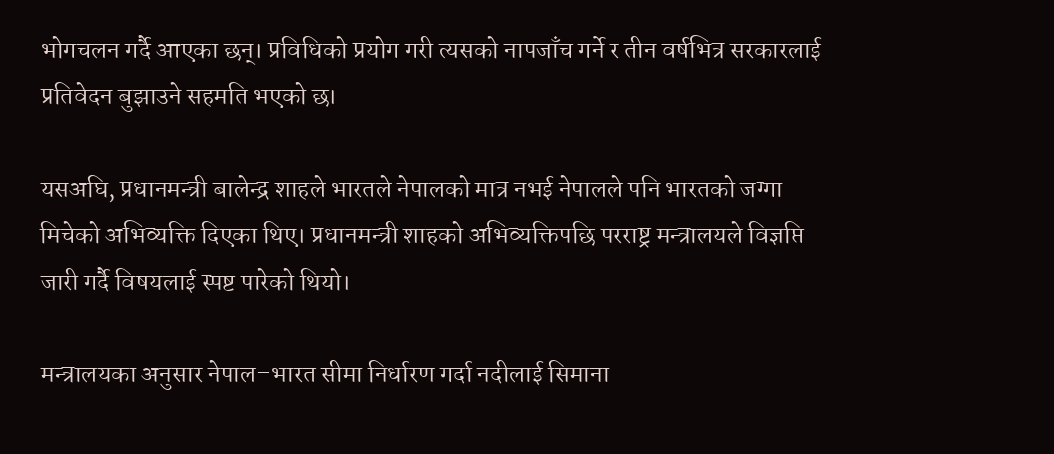भोगचलन गर्दै आएका छन्। प्रविधिको प्रयोग गरी त्यसको नापजाँच गर्ने र तीन वर्षभित्र सरकारलाई प्रतिवेदन बुझाउने सहमति भएको छ।

यसअघि, प्रधानमन्त्री बालेन्द्र शाहले भारतले नेपालको मात्र नभई नेपालले पनि भारतको जग्गा मिचेको अभिव्यक्ति दिएका थिए। प्रधानमन्त्री शाहको अभिव्यक्तिपछि परराष्ट्र मन्त्रालयले विज्ञप्ति जारी गर्दै विषयलाई स्पष्ट पारेको थियो।

मन्त्रालयका अनुसार नेपाल–भारत सीमा निर्धारण गर्दा नदीलाई सिमाना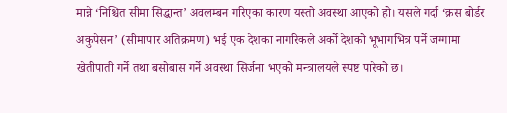मान्ने ‘निश्चित सीमा सिद्धान्त’ अवलम्बन गरिएका कारण यस्तो अवस्था आएको हो। यसले गर्दा ‘क्रस बोर्डर अकुपेसन’ (सीमापार अतिक्रमण) भई एक देशका नागरिकले अर्को देशको भूभागभित्र पर्ने जग्गामा खेतीपाती गर्ने तथा बसोबास गर्ने अवस्था सिर्जना भएको मन्त्रालयले स्पष्ट पारेको छ।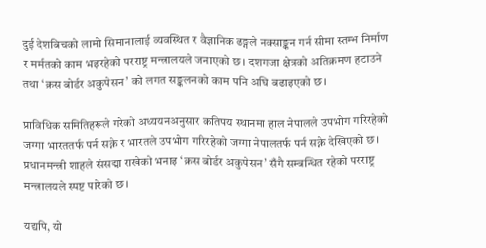दुई देशबिचको लामो सिमानालाई व्यवस्थित र वैज्ञानिक ढङ्गले नक्साङ्कन गर्न सीमा स्तम्भ निर्माण र मर्मतको काम भइरहेको परराष्ट्र मन्त्रालयले जनाएको छ। दशगजा क्षेत्रको अतिक्रमण हटाउने तथा ‘क्रस बोर्डर अकुपेसन’ को लगत सङ्कलनको काम पनि अघि बढाइएको छ।

प्राविधिक समितिहरूले गरेको अध्ययनअनुसार कतिपय स्थानमा हाल नेपालले उपभोग गरिरहेको जग्गा भारततर्फ पर्न सक्ने र भारतले उपभोग गरिरहेको जग्गा नेपालतर्फ पर्न सक्ने देखिएको छ। प्रधानमन्त्री शाहले संसद्मा राखेको भनाइ ‘क्रस बोर्डर अकुपेसन’ सँगै सम्बन्धित रहेको परराष्ट्र मन्त्रालयले स्पष्ट पारेको छ।

यद्यपि, यो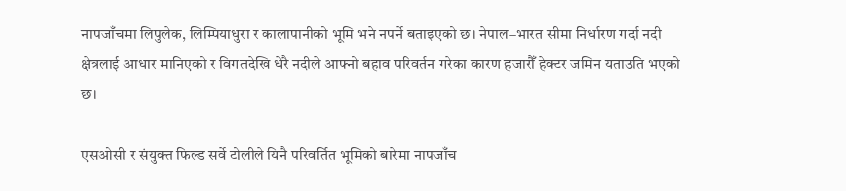नापजाँचमा लिपुलेक, लिम्पियाधुरा र कालापानीको भूमि भने नपर्ने बताइएको छ। नेपाल–भारत सीमा निर्धारण गर्दा नदी क्षेत्रलाई आधार मानिएको र विगतदेखि धेरै नदीले आफ्नो बहाव परिवर्तन गरेका कारण हजारौँ हेक्टर जमिन यताउति भएको छ।

एसओसी र संयुक्त फिल्ड सर्वे टोलीले यिनै परिवर्तित भूमिको बारेमा नापजाँच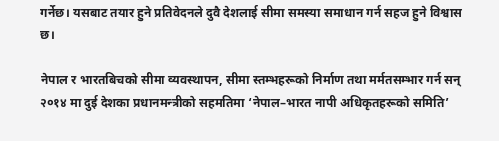गर्नेछ। यसबाट तयार हुने प्रतिवेदनले दुवै देशलाई सीमा समस्या समाधान गर्न सहज हुने विश्वास छ।

नेपाल र भारतबिचको सीमा व्यवस्थापन, सीमा स्तम्भहरूको निर्माण तथा मर्मतसम्भार गर्न सन् २०१४ मा दुई देशका प्रधानमन्त्रीको सहमतिमा ‘नेपाल–भारत नापी अधिकृतहरूको समिति’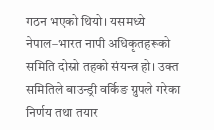गठन भएको थियो। यसमध्ये नेपाल–भारत नापी अधिकृतहरूको समिति दोस्रो तहको संयन्त्र हो। उक्त समितिले बाउन्ड्री वर्किङ ग्रुपले गरेका निर्णय तथा तयार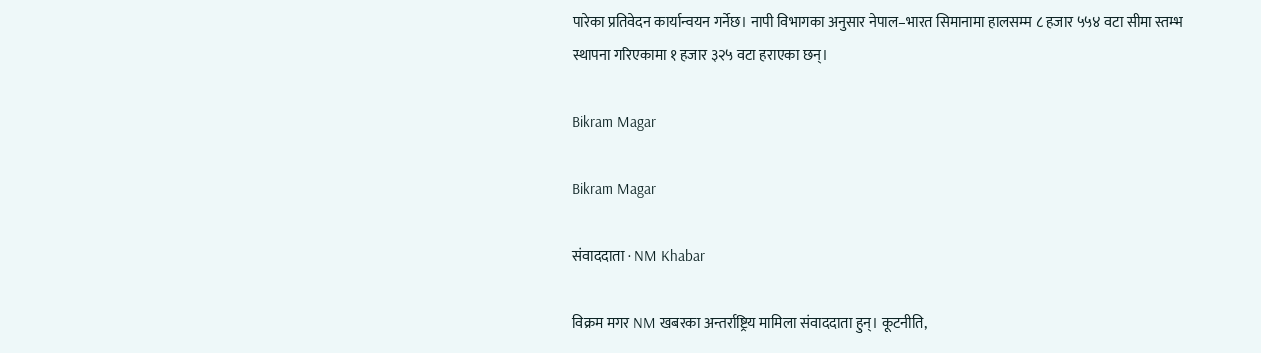पारेका प्रतिवेदन कार्यान्वयन गर्नेछ। नापी विभागका अनुसार नेपाल–भारत सिमानामा हालसम्म ८ हजार ५५४ वटा सीमा स्तम्भ स्थापना गरिएकामा १ हजार ३२५ वटा हराएका छन्।

Bikram Magar

Bikram Magar

संवाददाता · NM Khabar

विक्रम मगर NM खबरका अन्तर्राष्ट्रिय मामिला संवाददाता हुन्। कूटनीति,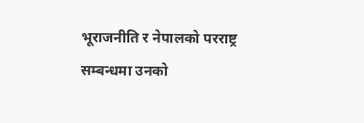भूराजनीति र नेपालको परराष्ट्र सम्बन्धमा उनको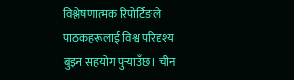विश्लेषणात्मक रिपोर्टिङले पाठकहरूलाई विश्व परिदृश्य बुझ्न सहयोग पुर्‍याउँछ। चीन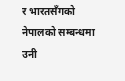र भारतसँगको नेपालको सम्बन्धमा उनी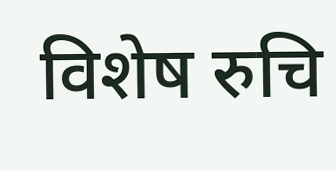विशेष रुचि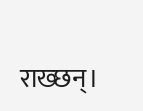राख्छन्।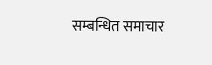सम्बन्धित समाचार